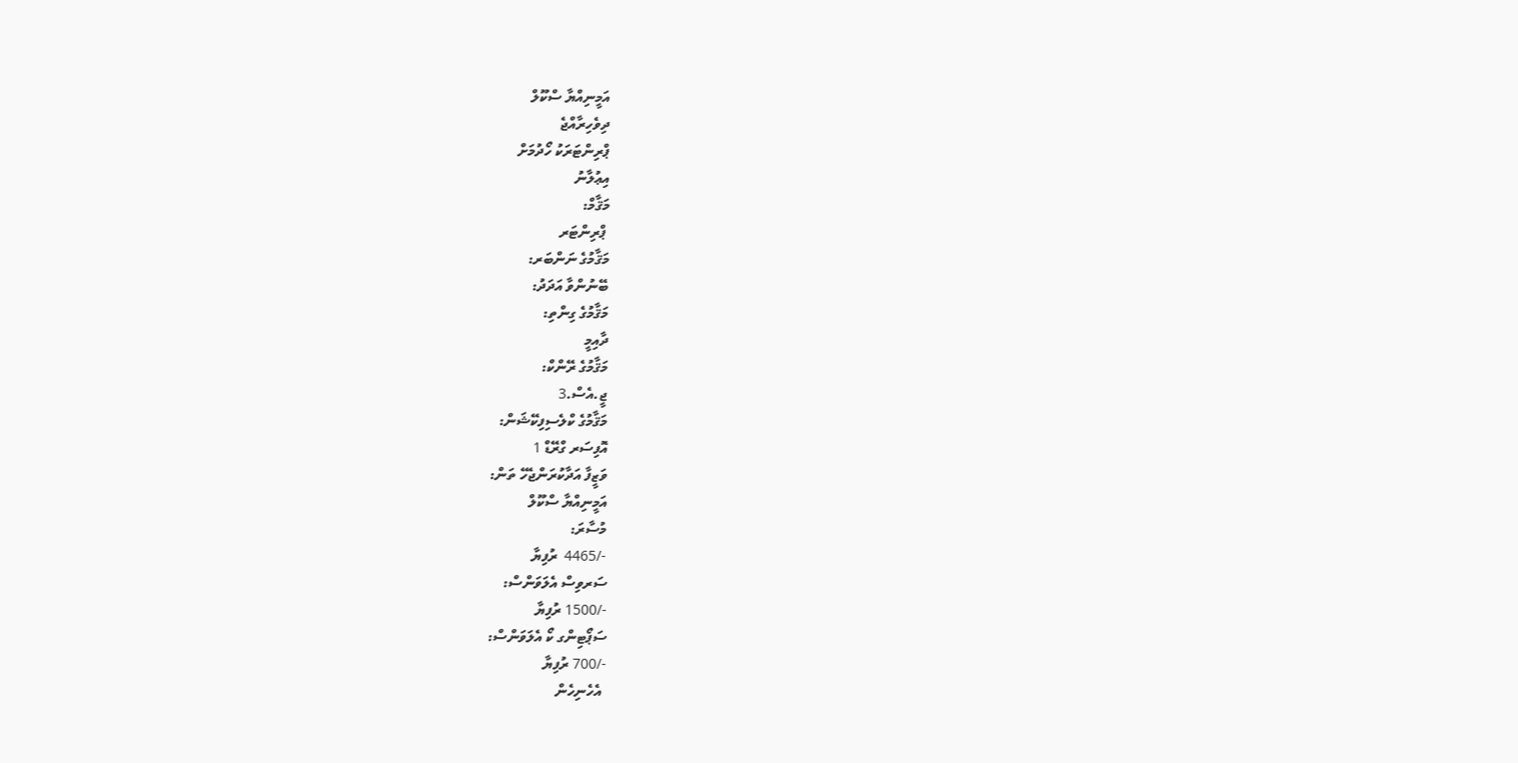އަމީނިއްޔާ ސްކޫލް
ދިވެހިރާއްޖެ
ޕްރިންޓަރަކު ހޯދުމަށް
އިޢުލާނު
މަޤާމް:
 ޕްރިންޓަރ
މަޤާމުގެ ނަންބަރ:
ބޭނުންވާ އަދަދު:
މަޤާމުގެ ގިންތި:
ދާއިމީ
މަޤާމުގެ ރޭންކް:
ޖީ.އެސް.3
މަޤާމުގެ ކްލެސިފިކޭޝަން:
އޮފިސަރ ގްރޭޑް 1
ވަޒީފާ އަދާކުރަންޖެހޭ ތަން:
އަމީނިއްޔާ ސްކޫލް
މުސާރަ:
-/4465  ރުފިޔާ
ސަރވިސް އެލަވަންސް:
-/1500 ރުފިޔާ
ސަޕޯޓިންގ ކޯ އެލަވަންސް:
-/700 ރުފިޔާ
 އެހެނިހެން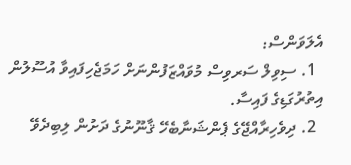އެލަވަންސް:
  1. ސިވިލް ސަރވިސް މުވައްޒަފުންނަށް ހަމަޖެހިފައިވާ އުސޫލުން އިތުރުގަޑިގެ ފައިސާ.
  2. ދިވެހިރާއްޖޭގެ ޕެންޝަނާބެހޭ ޤާނޫނުގެ ދަށުން ލިބިދެވޭ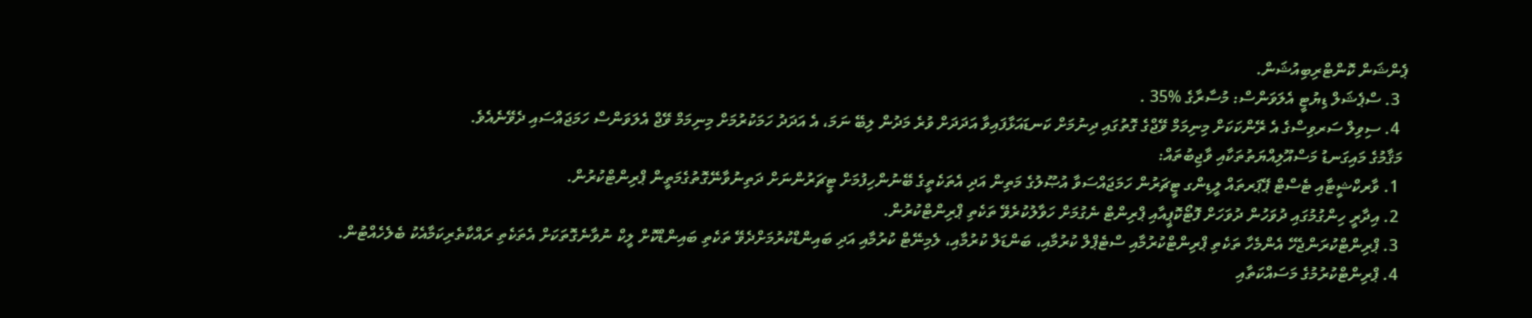ޕެންޝަން ކޮންޓްރިބިއުޝަން.
  3. ސްޕެޝަލް ޑިޔުޓީ އެލަވަންސް: މުސާރާގެ %35 .
  4. ސިވިލް ސަރވިސްގެ އެ ރޭންކަކަށް މިނިމަމް ވޭޖްގެ ގޮތުގައި ދިނުމަށް ކަނޑައަޅާފައިވާ އަދަދަށް ވުރެ މަދުން ލިބޭ ނަމަ، އެ އަދަދު ހަމަކުރުމަށް މިނިމަމް ވޭޖް އެލަވަންސް ހަމަޖައްސައި ދެވޭނެއެވެ.
 މަޤާމުގެ މައިގަނޑު މަސްއޫލިއްޔަތުތަކާއި ވާޖިބުތައް:
  1. ވާރކްޝީޓާއި ޓެސްޓް ޕޭޕަރތައް ލީޑިންގ ޓީޗަރުން ހަމަޖައްސަވާ އުޞޫލުގެ މަތިން އަދި އެތަކެތީގެ ބޭނުންހިފުމަށް ޓީޗަރުންނަށް ދަތިނުވާނޭގޮތުގެމަތީން ޕްރިންޓްކުރުން.
  2. އިދާރީ ހިންގުމުގައި ދުވަހުން ދުވަހަށް ފޮޓޯކޮޕީއާއި ޕްރިންޓް ނެގުމަށް ހަވާލުކުރެވޭ ތަކެތި ޕްރިންޓްކުރުން.
  3. ޕްރިންޓްކުރަންޖެހޭ އެންމެހާ ތަކެތި ޕްރިންޓްކުރުމާއި ސްޓެޕްލް ކުރުމާއި، ބަންޑަލް ކުރުމާއި، ލެމިނޭޓް ކުރުމާއި އަދި ބައިންޑްކުރުމަށްދެވޭ ތަކެތި ބައިންޑްކޮށް ލީކް ނުވާނެގޮތަކަށް އެތަކެތި ރައްކާތެރިކަމާއެކު ބެލެހެއްޓުން.
  4. ޕްރިންޓްކުރުމުގެ މަސައްކަތާއި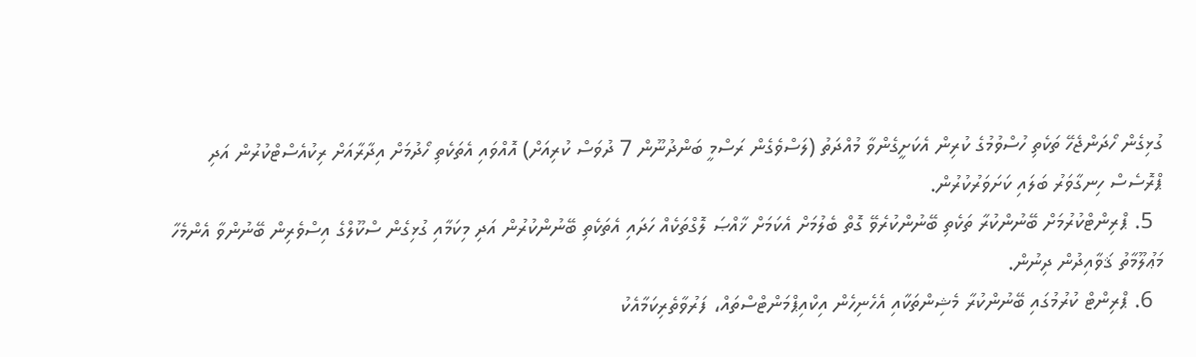ގުޅިގެން ހޯދަންޖެހޭ ތަކެތި ހުސްވުމުގެ ކުރިން އެކަށީގެންވާ މުއްދަތު (ލަސްވެގެން ރަސްމީ ބަންދުނޫން 7 ދުވަސް ކުރިއަށް) އޮއްވައި އެތަކެތި ހޯދުމަށް އިދާރާއަށް ރިކުއެސްޓްކުރުން އަދި ޕްރޮސެސް ހިނގާވަރު ބަލައި ކަށަވަރުކުރުން.
  5. ޕްރިންޓްކުރުމަށް ބޭނުންކުރާ ތަކެތި ބޭނުންކުރެވޭ ގޮތް ބެލުމަށް އެކަމަށް ޚާއްޞަ ލޮގްތަކެއް ހަދައި އެތަކެތި ބޭނުންކުރުން އަދި މިކަމާއި ގުޅިގެން ސްކޫލްގެ އިސްވެރިން ބޭނުންވާ އެންމެހާ މަޢުލޫމާތު ޤަވާއިދުން ދިނުން.
  6. ޕްރިންޓް ކުރުމުގައި ބޭނުންކުރާ މެޝިންތަކާއި އެހެނިހެން އިކްއިޕްމަންޓްސްތައް، ފަރުވާތެރިކަމާއެކު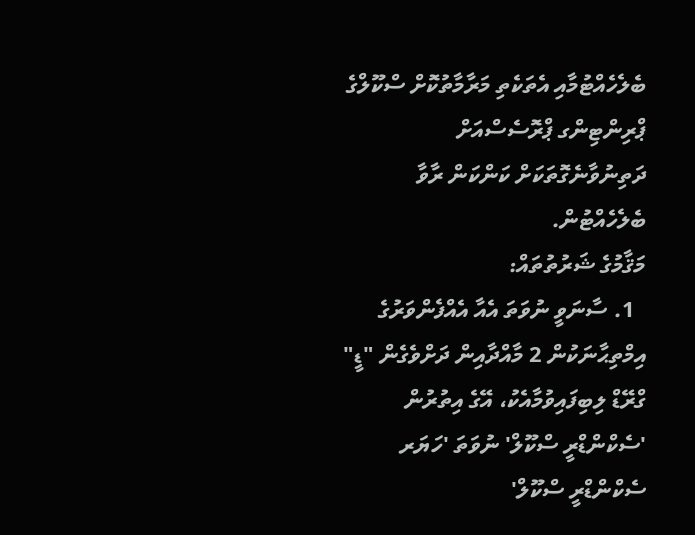ބެލެހެއްޓުމާއި އެތަކެތި މަރާމާތުކޮށް ސްކޫލްގެ ޕްރިންޓިންގ ޕްރޮސެސްއަށް ދަތިނުވާނެގޮތަކަށް ކަންކަން ރާވާ ބެލެހެއްޓުން.
މަޤާމުގެ ޝަރުތުތައް:
  1. ސާނަވީ ނުވަތަ އެއާ އެއްފެންވަރުގެ އިމްތިޙާނަކުން 2 މާއްދާއިން ދަށްވެގެން "ޑީ" ގްރޭޑް ލިބިފައިވުމާއެކު، އޭގެ އިތުރުން 'ސެކްންޑްރީ ސްކޫލް' ނުވަތަ 'ހަޔަރ ސެކްންޑްރީ ސްކޫލް'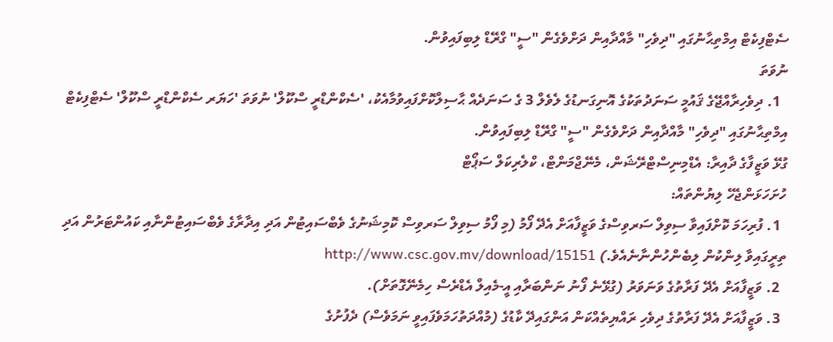ސެޓްފިކެޓް އިމްތިޙާނުގައި "ދިވެހި" މާއްދާއިން ދަށްވެގެން "ސީ" ގްރޭޑް ލިބިފައިވުން.
ނުވަތަ
  1. ދިވެހިރާއްޖޭގެ ޤައުމީ ސަނަދުތަކުގެ އޮނިގަނޑުގެ ލެވެލް 3 ގެ ސަނަދެއް ޙާސިލްކޮށްފައިވުމާއެކު، 'ސެކްންޑްރީ ސްކޫލް' ނުވަތަ 'ހަޔަރ ސެކްންޑްރީ ސްކޫލް' ސެޓްފިކެޓް އިމްތިޙާނުގައި "ދިވެހި" މާއްދާއިން ދަށްވެގެން "ސީ" ގްރޭޑް ލިބިފައިވުން.
ގުޅޭ ވަޒީފާގެ ދާއިރާ: އެޑްމިނިސްޓްރޭޝަން، މެނޭޖްމަންޓް، ކްލެރިކަލް ސަޕޯޓް
ހުށަހަޅަންޖެހޭ ލިޔުންތައް:
  1. ފުރިހަމަ ކޮށްފައިވާ ސިވިލް ސަރވިސްގެ ވަޒީފާއަށް އެދޭ ފޯމު (މި ފޯމު ސިވިލް ސަރވިސް ކޮމިޝަނުގެ ވެބްސައިޓުން އަދި އިދާރާގެ ވެބްސައިޓުންނާއި ކައުންޓަރުން އަދި ތިރީގައިވާ ލިންކުން ލިބެންހުންނާނެއެވެ.) http://www.csc.gov.mv/download/15151
  2. ވަޒީފާއަށް އެދޭ ފަރާތުގެ ވަނަވަރު (ގުޅޭނެ ފޯނު ނަންބަރާއި އީ-މެއިލް އެޑްރެސް ހިމެނޭގޮތަށް).
  3. ވަޒީފާއަށް އެދޭ ފަރާތުގެ ދިވެހި ރައްޔިތެއްކަން އަންގައިދޭ ކާޑުގެ (މުއްދަތުހަމަވެފައިވީ ނަމަވެސް) ދެފުށުގެ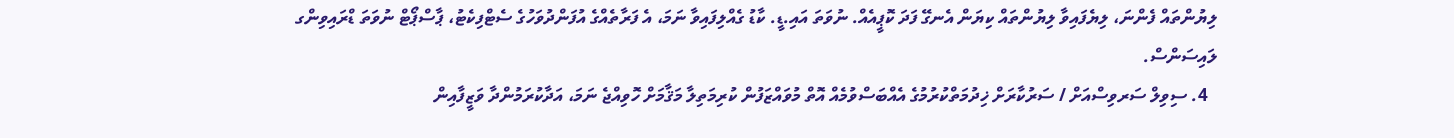ލިޔުންތައް ފެންނަ، ލިޔެފައިވާ ލިޔުންތައް ކިޔަން އެނގޭ ފަދަ ކޮޕީއެއް. ނުވަތަ އައި.ޑީ. ކާޑު ގެއްލިފައިވާ ނަމަ، އެ ފަރާތެއްގެ އުފަންދުވަހުގެ ސެޓްފިކެޓު، ޕާސްޕޯޓް ނުވަތަ ޑްރައިވިންގ ލައިސަންސް.
  4. ސިވިލް ސަރވިސްއަށް / ސަރުކާރަށް ޚިދުމަތްކުރުމުގެ އެއްބަސްވުމެއް އޮތް މުވައްޒަފުން ކުރިމަތިލާ މަޤާމަށް ހޮވިއްޖެ ނަމަ، އަދާކުރަމުންދާ ވަޒީފާއިން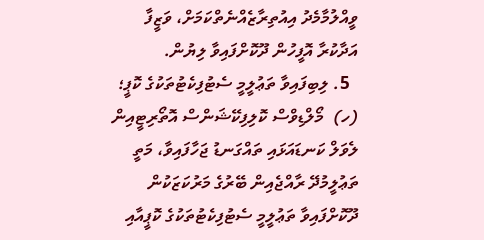ވީއްލުމާމެދު އިއުތިރާޒެއްނެތްކަމަށް، ވަޒީފާ އަދާކުރާ އޮފީހުން ދޫކޮށްފައިވާ ލިޔުން.
  5. ލިބިފައިވާ ތަޢުލީމީ ސެޓުފިކެޓުތަކުގެ ކޮޕީ؛
(ހ)  މޯލްޑިވްސް ކޮލިފިކޭޝަންސް އޮތޯރިޓީއިން ލެވަލް ކަނޑައަޅައި ތައްގަނޑު ޖަހާފައިވާ، މަތީ ތަޢުލީމުދޭ ރާއްޖެއިން ބޭރުގެ މަރުކަޒަކުން ދޫކޮށްފައިވާ ތަޢުލީމީ ސެޓުފިކެޓުތަކުގެ ކޮޕީއާއި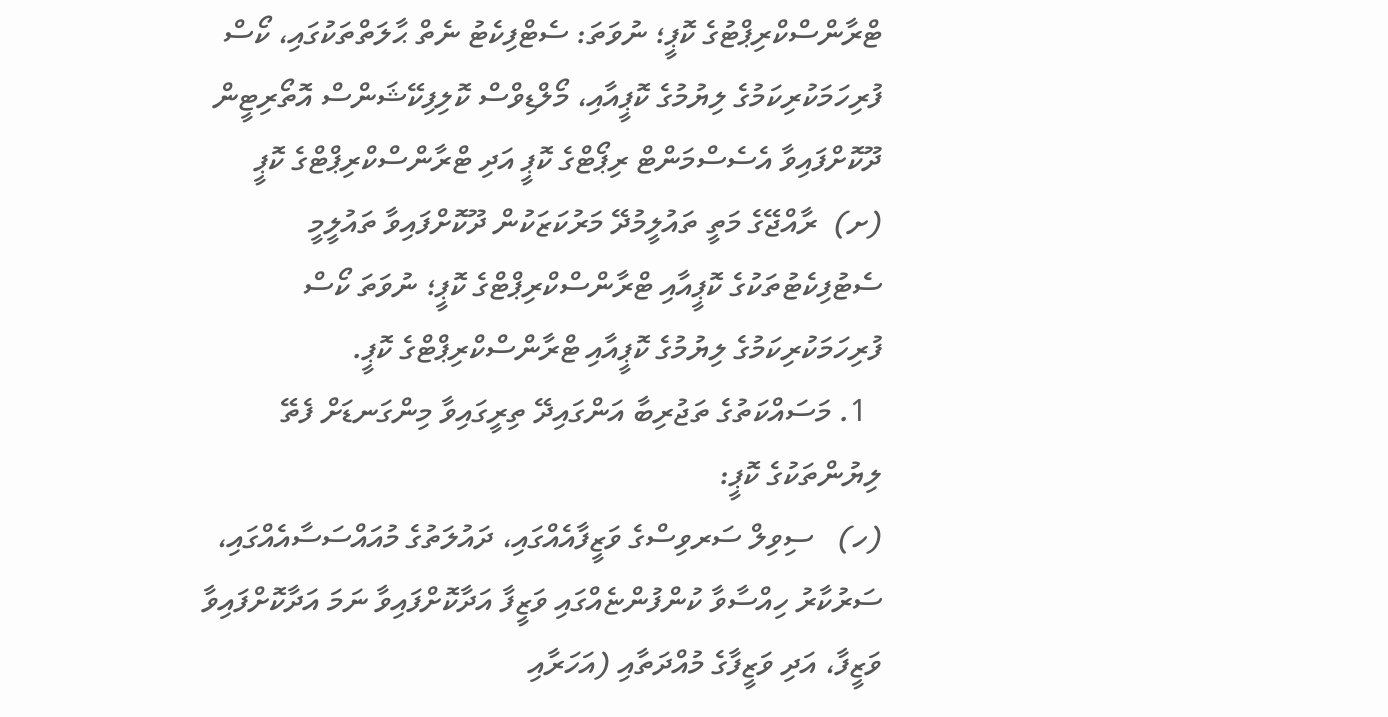ޓްރާންސްކްރިޕްޓުގެ ކޮޕީ؛ ނުވަތަ: ސެޓްފިކެޓު ނެތް ޙާލަތްތަކުގައި، ކޯސް ފުރިހަމަކުރިކަމުގެ ލިޔުމުގެ ކޮޕީއާއި، މޯލްޑިވްސް ކޮލިފިކޭޝަންސް އޮތޯރިޓީން ދޫކޮށްފައިވާ އެސެސްމަންޓް ރިޕޯޓްގެ ކޮޕީ އަދި ޓްރާންސްކްރިޕްޓްގެ ކޮޕީ
(ށ)  ރާއްޖޭގެ މަތީ ތައުލީމުދޭ މަރުކަޒަކުން ދޫކޮށްފައިވާ ތައުލީމީ ސެޓުފިކެޓުތަކުގެ ކޮޕީއާއި ޓްރާންސްކްރިޕްޓްގެ ކޮޕީ؛ ނުވަތަ ކޯސް ފުރިހަމަކުރިކަމުގެ ލިޔުމުގެ ކޮޕީއާއި ޓްރާންސްކްރިޕްޓްގެ ކޮޕީ.
  1. މަސައްކަތުގެ ތަޖުރިބާ އަންގައިދޭ ތިރީގައިވާ މިންގަނޑަށް ފެތޭ ލިޔުންތަކުގެ ކޮޕީ:
(ހ)   ސިވިލް ސަރވިސްގެ ވަޒީފާއެއްގައި، ދައުލަތުގެ މުއައްސަސާއެއްގައި، ސަރުކާރު ހިއްސާވާ ކުންފުންޏެއްގައި ވަޒީފާ އަދާކޮށްފައިވާ ނަމަ އަދާކޮށްފައިވާ ވަޒީފާ، އަދި ވަޒީފާގެ މުއްދަތާއި (އަހަރާއި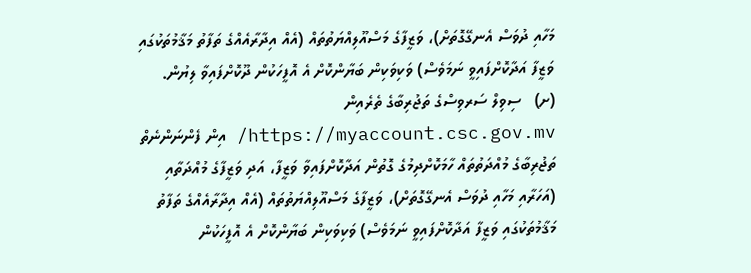މަހާއި ދުވަސް އެނގޭގޮތަށް)، ވަޒީފާގެ މަސްއޫލިއްޔަތުތައް (އެއް އިދާރާއެއްގެ ތަފާތު މަޤާމުތަކުގައި ވަޒީފާ އަދާކޮށްފައިވީ ނަމަވެސް) ވަކިވަކިން ބަޔާންކޮށް އެ އޮފީހަކުން ދޫކޮށްފައިވާ ލިޔުން.
(ށ)   ސިވިލް ސަރވިސްގެ ތަޖުރިބާގެ ތެރެއިން https://myaccount.csc.gov.mv/ އިން ފެންނަންނެތް ތަޖުރިބާގެ މުއްދަތުތައް ހާމަކޮށްދިމުގެ ގޮތުން އަދާކޮށްފައިވާ ވަޒީފާ، އަދި ވަޒީފާގެ މުއްދަތާއި (އަހަރާއި މަހާއި ދުވަސް އެނގޭގޮތަށް)، ވަޒީފާގެ މަސްއޫލިއްޔަތުތައް (އެއް އިދާރާއެއްގެ ތަފާތު މަޤާމުތަކުގައި ވަޒީފާ އަދާކޮށްފައިވީ ނަމަވެސް) ވަކިވަކިން ބަޔާންކޮށް އެ އޮފީހަކުން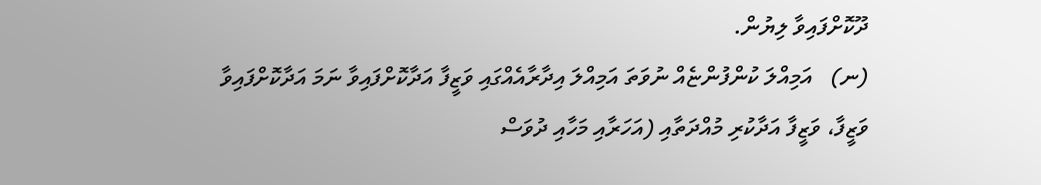ދޫކޮށްފައިވާ ލިޔުން.
(ނ)   އަމިއްލަ ކުންފުންޏެއް ނުވަތަ އަމިއްލަ އިދާރާއެއްގައި ވަޒީފާ އަދާކޮށްފައިވާ ނަމަ އަދާކޮށްފައިވާ ވަޒީފާ، ވަޒީފާ އަދާކުރި މުއްދަތާއި (އަހަރާއި މަހާއި ދުވަސް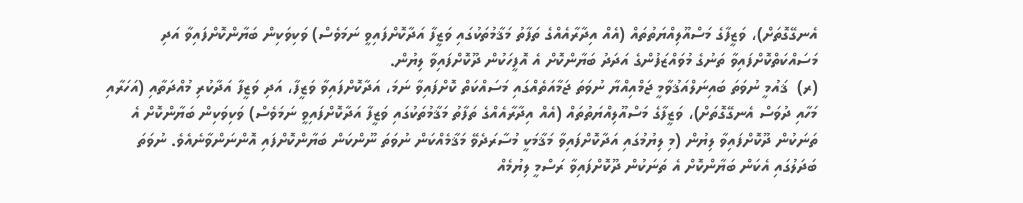އެނގޭގޮތަށް)، ވަޒީފާގެ މަސްއޫލިއްޔަތުތައް (އެއް އިދާރާއެއްގެ ތަފާތު މަޤާމުތަކުގައި ވަޒީފާ އަދާކޮށްފައިވީ ނަމަވެސް) ވަކިވަކިން ބަޔާންކޮށްފައިވާ އަދި މަސައްކަތްކޮށްފައިވާ ތަނުގެ މުވައްޒަފުންގެ އަދަދު ބަޔާންކޮށް އެ އޮފީހަކުން ދޫކޮށްފައިވާ ލިޔުން.
(ރ)  ޤައުމީ ނުވަތަ ބައިނަލްއަޤުވާމީ ޖަމްއިއްޔާ ނުވަތަ ޖަމާއަތެއްގައި މަސައްކަތް ކޮށްފައިވާ ނަމަ، އަދާކޮށްފައިވާ ވަޒީފާ، އަދި ވަޒީފާ އަދާކުރި މުއްދަތާއި (އަހަރާއި މަހާއި ދުވަސް އެނގޭގޮތަށް)، ވަޒީފާގެ މަސްއޫލިއްޔަތުތައް (އެއް އިދާރާއެއްގެ ތަފާތު މަޤާމުތަކުގައި ވަޒީފާ އަދާކޮށްފައިވީ ނަމަވެސް) ވަކިވަކިން ބަޔާންކޮށް އެ ތަނަކުން ދޫކޮށްފައިވާ ލިޔުން (މި ލިޔުމުގައި އަދާކޮށްފައިވާ މަޤާމަކީ މުސާރަދެވޭ މަޤާމެއްކަން ނުވަތަ ނޫންކަން ބަޔާންކޮށްފައި އޮންނަންވާނެއެވެ. ނުވަތަ ބަދަލުގައި އެކަން ބަޔާންކޮށް އެ ތަނަކުން ދޫކޮށްފައިވާ ރަސްމީ ލިޔުމެއް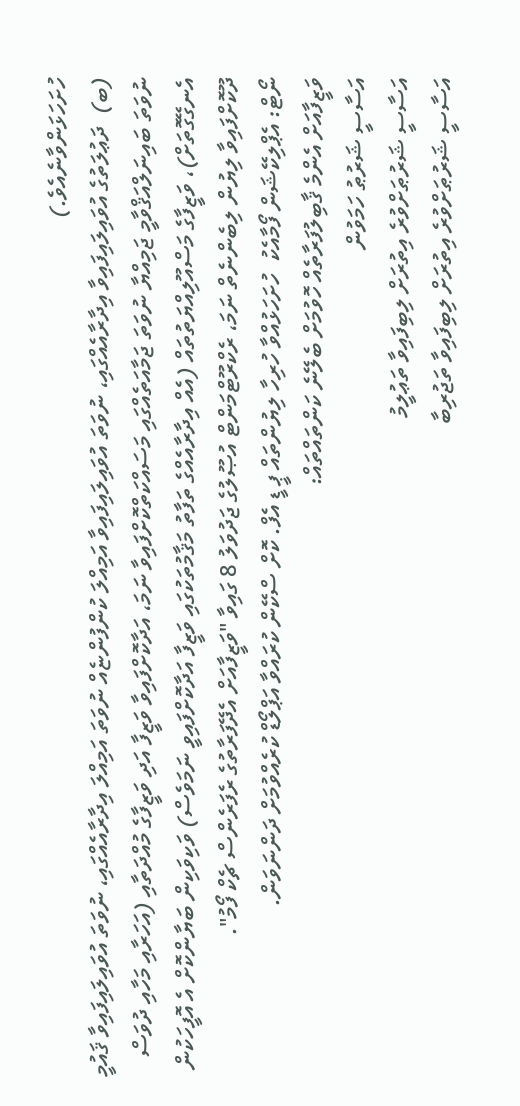ހުށަހަޅަންވާނެއެވެ.)
(ބ)  ދަޢުލަތުގެ އުވައިލައިފައިވާ އިދާރާއެއްގައި، ނުވަތަ އުވައިލައިފައިވާ އަމިއްލަ ކުންފުންޏެއް ނުވަތަ އަމިއްލަ އިދާރާއެއްގައި، ނުވަތަ އުވައިލައިފައިވާ ޤައުމީ ނުވަތަ ބައިނަލްއަޤްވާމީ ޖަމިއްޔާ ނުވަތަ ޖަމާއަތެއްގައި މަސައްކަތްކޮށްފައިވާ ނަމަ، އަދާކޮށްފައިވާ ވަޒީފާ އަދި ވަޒީފާގެ މުއްދަތާއި (އަހަރާއި މަހާއި ދުވަސް އެނގޭގޮތަށް)، ވަޒީފާގެ މަސްއޫލިއްޔަތުތައް (އެއް އިދާރާއެއްގެ ތަފާތު މަޤާމުތަކުގައި ވަޒީފާ އަދާކޮށްފައިވީ ނަމަވެސް) ވަކިވަކިން ބަޔާންކޮށް އެ އޮފީހަކުން ދޫކޮށްފައިވާ ލިޔުން ލިބެންނެތް ނަމަ، ރެކްރޫޓްމަންޓް އުޞޫލުގެ ޖަދުވަލު 8 ގައިވާ "ވަޒީފާއަށް އެދޭފަރާތުގެ ރެފަރެންސް ޗެކް ފޯމު".
ނޯޓް: އެޕްލިކޭޝަން ފޯމާއެކު  ހުށަހަޅުއްވާ ހުރިހާ ލިޔުންތައް ޕީ ޑީ އެފް. ކޮށް ސްކޭން ކުރައްވާ އަޕްލޯޑް ކުރެއްވުމަށް ދަންނަވަން.
ވަޒީފާއަށް އެންމެ ޤާބިލުފަރާތެއް ހޮވުމަށް ބެލޭނެ ކަންތައްތައް:
އަސާސީ ޝަރުޠު ހަމަވުން
އަސާސީ ޝަރުޠަށްވުރެ އިތުރަށް ލިބިފައިވާ ތަޢުލީމު
އަސާސީ ޝަރުޠަށްވުރެ އިތުރަށް ލިބިފައިވާ ތަޖުރިބާ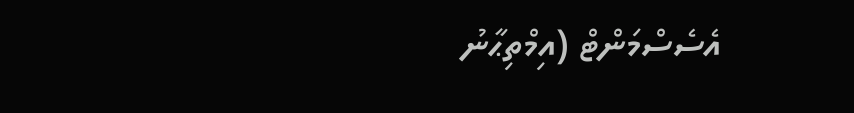އެސެސްމަންޓް (އިމްތިޙާނު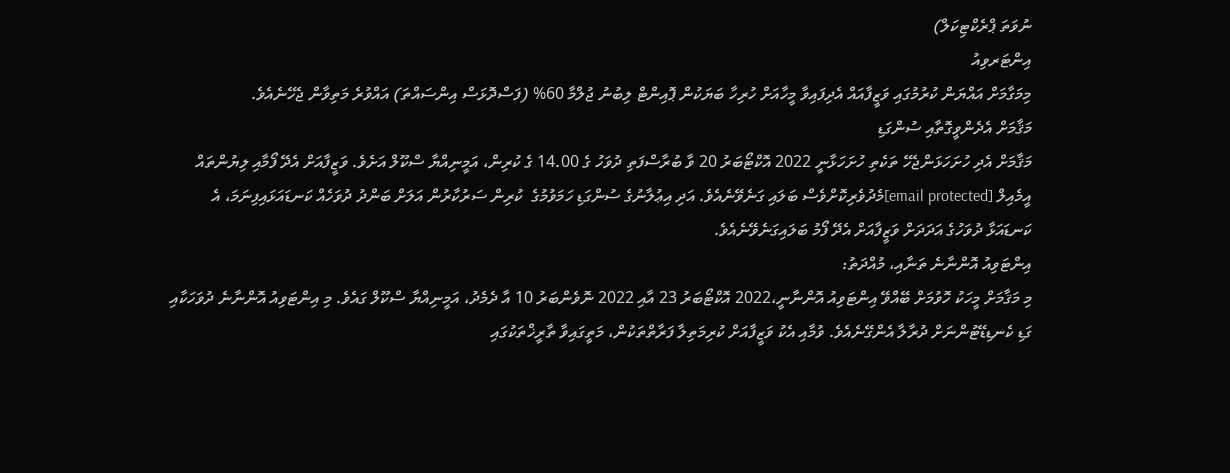ނުވަތަ ޕްރެކްޓިކަލް)
އިންޓަރވިއު
މިމަގާމަށް އައްޔަން ކުރުމުގައި ވަޒީފާއައް އެދިފައިވާ މީހާއަށް ހުރިހާ ބަޔަކުން ޕޮއިންޓް ލިބުނު ޖުލްމާ 60% (ފަސްދޮޅަސް އިންސައްތަ) އައްވުރެ މަތިވާން ޖެހޭނެއެވެ.
މަޤާމަށް އެދެންވީގޮތާއި ސުންގަޑި
މަޤާމަށް އެދި ހުށަހަޅަންޖެހޭ ތަކެތި ހުށަހަޅާނީ 2022 އޮކްޓޯބަރު 20 ވާ ބުރާސްފަތި ދުވަހު ގެ 14.00 ގެ ކުރިން، އަމީނިއްޔާ ސްކޫލް އަށެވެ. ވަޒީފާއަށް އެދޭ ފޯމާއި ލިޔުންތައް އީމެއިލް [email protected]މެދުވެރިކޮށްވެސް ބަލައި ގަނެވޭނެއެވެ. އަދި އިޢުލާނުގެ ސުންގަޑި ހަމަވުމުގެ  ކުރިން ސަރުކާރުން އަލަށް ބަންދު ދުވަހެއް ކަނޑައަޅައިފިނަމަ، އެ ކަނޑައަޅާ ދުވަހުގެ އަދަދަށް ވަޒީފާއަށް އެދޭ ފޯމު ބަލައިގަނެވޭނެއެވެ.
އިންޓަވިއު އޮންނާނެ ތަނާއި، މުއްދަތު:
މި މަޤާމަށް މީހަކު ހޮވުމަށް ބޭއްވޭ އިންޓަވިއު އޮންނާނީ،2022 އޮކްޓޯބަރު 23 އާއި 2022 ނޮވެންބަރު 10 އާ ދެމެދު، އަމީނިއްޔާ ސްކޫލް ގައެވެ. މި އިންޓަވިއު އޮންނާނެ ދުވަހަކާއި ގަޑި ކެނޑިޑޭޓުންނަށް ދުރާލާ އެންގޭނެއެވެ. ވުމާއި އެކު ވަޒީފާއަށް ކުރިމަތިލާ ފަރާތްތަކުން، މަތީގައިވާ ތާރީޚްތަކުގައި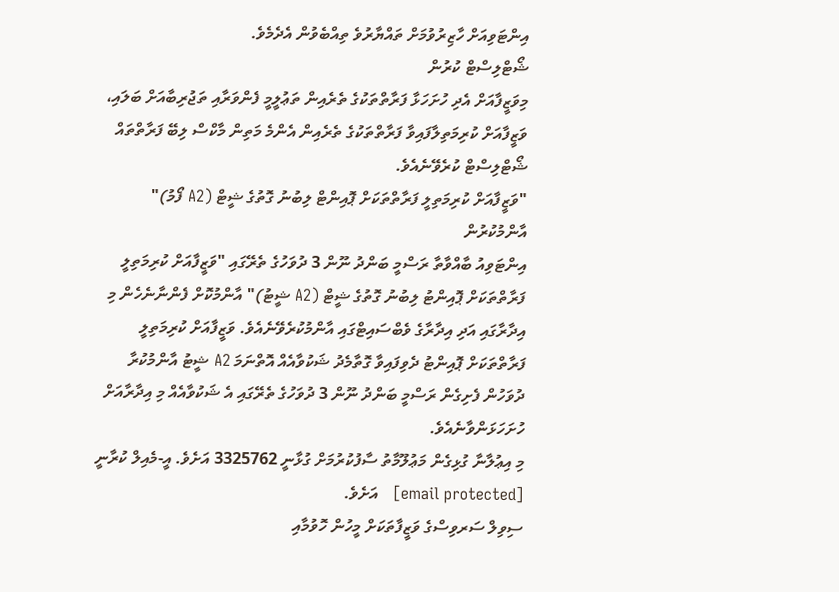އިންޓަވިއަށް ހާޒިރުވުމަށް ތައްޔާރުވެ ތިއްބެވުން އެދެމެވެ.
ޝޯޓްލިސްޓް ކުރުން
މިވަޒީފާއަށް އެދި ހުށަހަޅާ ފަރާތްތަކުގެ ތެރެއިން ތަޢުލީމީ ފެންވަރާއި ތަޖުރިބާއަށް ބަލައި، ވަޒީފާއަށް ކުރިމަތިލާފައިވާ ފަރާތްތަކުގެ ތެރެއިން އެންމެ މަތިން މާކްސް ލިބޭ ފަރާތްތައް ޝޯޓްލިސްޓް ކުރެވޭނެއެވެ.
"ވަޒީފާއަށް ކުރިމަތިލީ ފަރާތްތަކަށް ޕޮއިންޓް ލިބުނު ގޮތުގެ ޝީޓް (A2 ފޯމު)" އާންމުކުރުން
އިންޓަވިއު ބާއްވާތާ ރަސްމީ ބަންދު ނޫން 3 ދުވަހުގެ ތެރޭގައި "ވަޒީފާއަށް ކުރިމަތިލީ ފަރާތްތަކަށް ޕޮއިންޓު ލިބުނު ގޮތުގެ ޝީޓް (A2 ޝީޓު)" އާންމުކޮށް ފެންނާނެހެން މި އިދާރާގައި އަދި އިދާރާގެ ވެބްސައިޓްގައި އާންމުކުރެވޭނެއެވެ. ވަޒީފާއަށް ކުރިމަތިލީ ފަރާތްތަކަށް ޕޮއިންޓު ދެވިފައިވާ ގޮތާމެދު ޝަކުވާއެއް އޮތްނަމަ A2 ޝީޓު އާންމުކުރާ ދުވަހުން ފެށިގެން ރަސްމީ ބަންދު ނޫން 3 ދުވަހުގެ ތެރޭގައި އެ ޝަކުވާއެއް މި އިދާރާއަށް ހުށަހަޅަންވާނެއެވެ.
މި އިޢުލާނާ ގުޅިގެން މަޢުލޫމާތު ސާފުކުރުމަށް ގުޅާނީ 3325762 އަށެވެ. އީ-މެއިލް ކުރާނީ [email protected]   އަށެވެ.
ސިވިލް ސަރވިސްގެ ވަޒީފާތަކަށް މީހުން ހޮވުމާއި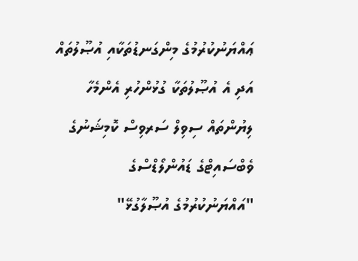ޢައްޔަނުކުރުމުގެ މިންގަނޑުތަކާއި އުޞޫލުތައް އަދި އެ އުޞޫލުތަކާ ގުޅުންހުރި އެންމެހާ ލިޔުންތައް ސިވިލް ސަރވިސް ކޮމިޝަނުގެ ވެބްސައިޓްގެ ޑައުންލޯޑްސްގެ "އައްޔަނުކުރުމުގެ އުޞޫލާގުޅޭ"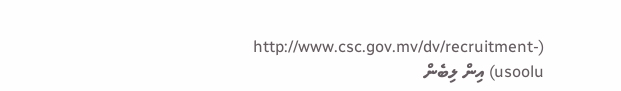(http://www.csc.gov.mv/dv/recruitment-usoolu) އިން ލިބެން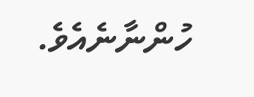ހުންނާނެއެވެ.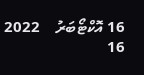16 އޮކްޓޯބަރު    2022
16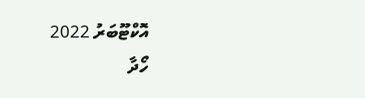އޮކްޓޫބަރު 2022
ހޯދާ